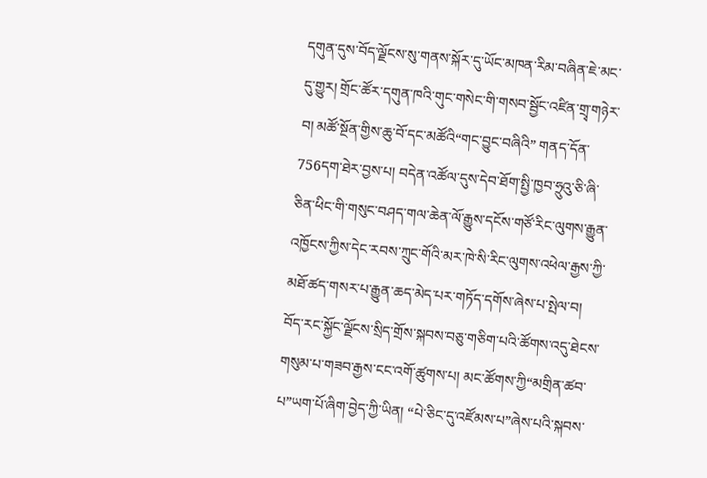དགུན་དུས་བོད་ལྗོངས་སུ་གནས་སྐོར་དུ་ཡོང་མཁན་རིམ་བཞིན་ཇེ་མང་དུ་གྱུར། གྲོང་ཚོར་དགུན་ཁའི་གུང་གསེང་གི་གསབ་སྦྱོང་འཛིན་གྲྭ་གཉེར་བ། མཚོ་སྔོན་གྱིས་ཆུ་བོ་དང་མཚོའི“གང་བྱུང་བཞིའི” གནད་དོན་756དག་ཐེར་བྱས་པ། བདེན་འཚོལ་དུས་དེབ་ཐོག་སྤྱི་ཁྱབ་ཧྲུའུ་ཅི་ཞི་ཅིན་ཕིང་གི་གསུང་བཤད་གལ་ཆེན་ལོ་རྒྱུས་དངོས་གཙོ་རིང་ལུགས་རྒྱུན་འཁྱོངས་ཀྱིས་དེང་རབས་ཀྲུང་གོའི་མར་ཁེ་སི་རིང་ལུགས་འཕེལ་རྒྱས་ཀྱི་མཐོ་ཚད་གསར་པ་རྒྱུན་ཆད་མེད་པར་གཏོད་དགོས་ཞེས་པ་སྤེལ་བ། བོད་རང་སྐྱོང་ལྗོངས་སྲིད་གྲོས་སྐབས་བཅུ་གཅིག་པའི་ཚོགས་འདུ་ཐེངས་གསུམ་པ་གཟབ་རྒྱས་ངང་འགོ་ཚུགས་པ། མང་ཚོགས་ཀྱི“མགྲིན་ཚབ་པ”ཡག་པོ་ཞིག་བྱེད་ཀྱི་ཡིན། “པེ་ཅིང་དུ་འཛོམས་པ”ཞེས་པའི་སྐབས་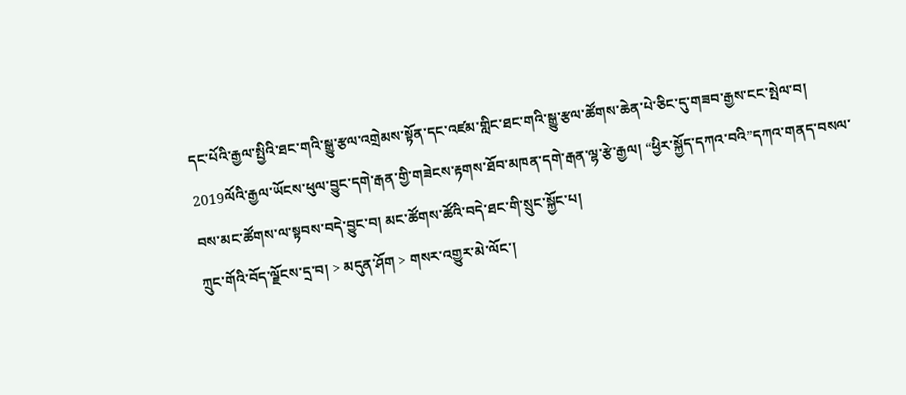དང་པོའི་རྒྱལ་སྤྱིའི་ཐང་གའི་སྒྱུ་རྩལ་འགྲེམས་སྟོན་དང་འཛམ་གླིང་ཐང་གའི་སྒྱུ་རྩལ་ཚོགས་ཆེན་པེ་ཅིང་དུ་གཟབ་རྒྱས་ངང་སྤེལ་བ། 2019ལོའི་རྒྱལ་ཡོངས་ཕུལ་བྱུང་དགེ་རྒན་གྱི་གཟེངས་རྟགས་ཐོབ་མཁན་དགེ་རྒན་ལྷ་རྩེ་རྒྱལ། “ཕྱིར་སྐྱོད་དཀའ་བའི”དཀའ་གནད་བསལ་བས་མང་ཚོགས་ལ་སྟབས་བདེ་བྱུང་བ། མང་ཚོགས་ཚོའི་བདེ་ཐང་གི་སྲུང་སྐྱོང་པ།
ཀྲུང་གོའི་བོད་ལྗོངས་དྲ་བ། > མདུན་ཤོག > གསར་འགྱུར་མེ་ལོང་།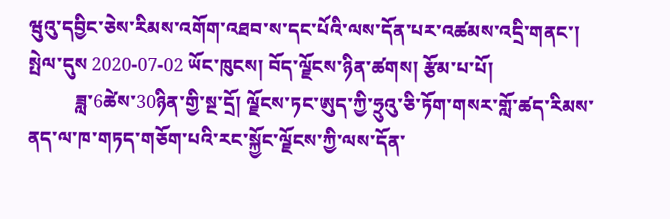ཝུའུ་དབྱིང་ཅེས་རིམས་འགོག་འཐབ་ས་དང་པོའི་ལས་དོན་པར་འཚམས་འདྲི་གནང་།
སྤེལ་དུས 2020-07-02 ཡོང་ཁུངས། བོད་ལྗོངས་ཉིན་ཚགས། རྩོམ་པ་པོ།
          ཟླ་6ཚེས་30ཉིན་གྱི་སྔ་དྲོ། ལྗོངས་ཏང་ཨུད་ཀྱི་ཧྲུའུ་ཅི་ཏོག་གསར་གློ་ཚད་རིམས་ནད་ལ་ཁ་གཏད་གཅོག་པའི་རང་སྐྱོང་ལྗོངས་ཀྱི་ལས་དོན་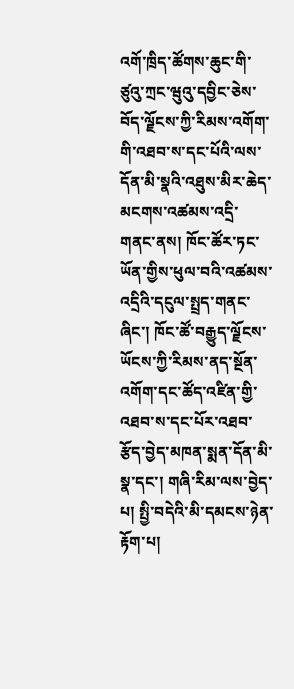འགོ་ཁྲིད་ཚོགས་ཆུང་གི་ཙུའུ་ཀྲང་ཝུའུ་དབྱིང་ཅེས་བོད་ལྗོངས་ཀྱི་རིམས་འགོག་གི་འཐབ་ས་དང་པོའི་ལས་དོན་མི་སྣའི་འཐུས་མིར་ཆེད་མངགས་འཚམས་འདྲི་གནང་ནས། ཁོང་ཚོར་ཏང་ཡོན་གྱིས་ཕུལ་བའི་འཚམས་འདྲིའི་དངུལ་སྤྲད་གནང་ཞིང་། ཁོང་ཚོ་བརྒྱུད་ལྗོངས་ཡོངས་ཀྱི་རིམས་ནད་སྔོན་འགོག་དང་ཚོད་འཛིན་གྱི་འཐབ་ས་དང་པོར་འཐབ་རྩོད་བྱེད་མཁན་སྨན་དོན་མི་སྣ་དང་། གཞི་རིམ་ལས་བྱེད་པ། སྤྱི་བདེའི་མི་དམངས་ཉེན་རྟོག་པ།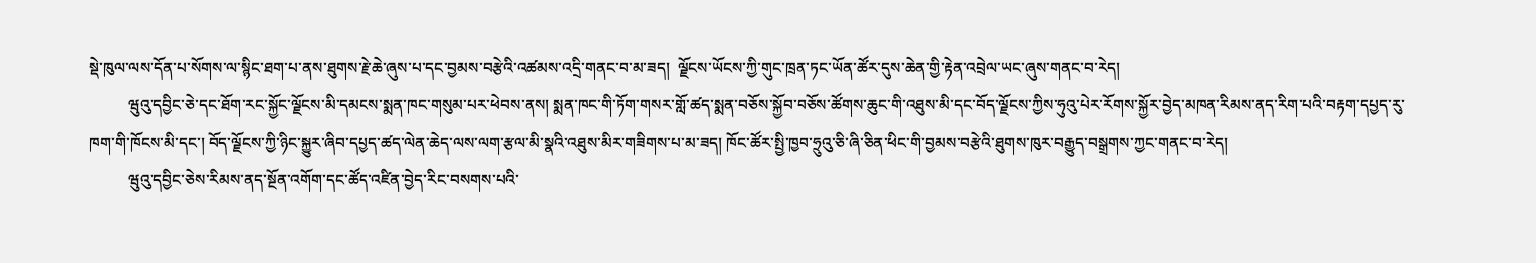སྡེ་ཁུལ་ལས་དོན་པ་སོགས་ལ་སྙིང་ཐག་པ་ནས་ཐུགས་རྗེ་ཆེ་ཞུས་པ་དང་བྱམས་བརྩེའི་འཚམས་འདྲི་གནང་བ་མ་ཟད།  ལྗོངས་ཡོངས་ཀྱི་གུང་ཁྲན་ཏང་ཡོན་ཚོར་དུས་ཆེན་གྱི་རྟེན་འབྲེལ་ཡང་ཞུས་གནང་བ་རེད།
          ཝུའུ་དབྱིང་ཅེ་དང་ཐོག་རང་སྐྱོང་ལྗོངས་མི་དམངས་སྨན་ཁང་གསུམ་པར་ཕེབས་ནས། སྨན་ཁང་གི་ཏོག་གསར་གློ་ཚད་སྨན་བཅོས་སྐྱོབ་བཅོས་ཚོགས་ཆུང་གི་འཐུས་མི་དང་བོད་ལྗོངས་ཀྱིས་ཧུའུ་པེར་རོགས་སྐྱོར་བྱེད་མཁན་རིམས་ནད་རིག་པའི་བརྟག་དཔྱད་རུ་ཁག་གི་ཁོངས་མི་དང་། བོད་ལྗོངས་ཀྱི་ཉིང་སྐྱུར་ཞིབ་དཔྱད་ཚད་ལེན་ཆེད་ལས་ལག་རྩལ་མི་སྣའི་འཐུས་མིར་གཟིགས་པ་མ་ཟད། ཁོང་ཚོར་སྤྱི་ཁྱབ་ཧྲུའུ་ཅི་ཞི་ཅིན་ཕིང་གི་བྱམས་བརྩེའི་ཐུགས་ཁུར་བརྒྱུད་བསྒྲགས་ཀྱང་གནང་བ་རེད།
          ཝུའུ་དབྱིང་ཅེས་རིམས་ནད་སྔོན་འགོག་དང་ཚོད་འཛིན་བྱེད་རིང་བསགས་པའི་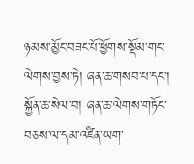ཉམས་མྱོང་བཟང་པོ་ཕྱོགས་སྡོམ་གང་ལེགས་བྱས་ཏེ། ཞན་ཆ་གསབ་པ་དང་། སྐྱོན་ཆ་སེལ་བ། ཞན་ཆ་ལེགས་གཏོང་བཅས་ལ་དམ་འཛིན་ཡག་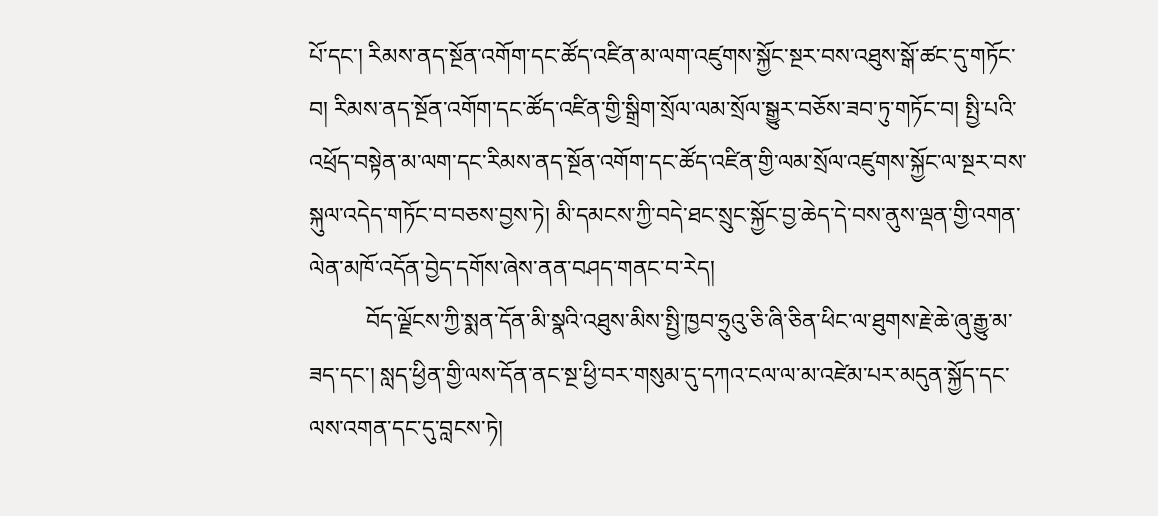པོ་དང་། རིམས་ནད་སྔོན་འགོག་དང་ཚོད་འཛིན་མ་ལག་འཛུགས་སྐྱོང་སྔར་བས་འཐུས་སྒོ་ཚང་དུ་གཏོང་བ། རིམས་ནད་སྔོན་འགོག་དང་ཚོད་འཛིན་གྱི་སྒྲིག་སྲོལ་ལམ་སྲོལ་སྒྱུར་བཅོས་ཟབ་ཏུ་གཏོང་བ། སྤྱི་པའི་འཕྲོད་བསྟེན་མ་ལག་དང་རིམས་ནད་སྔོན་འགོག་དང་ཚོད་འཛིན་གྱི་ལམ་སྲོལ་འཛུགས་སྐྱོང་ལ་སྔར་བས་སྐུལ་འདེད་གཏོང་བ་བཅས་བྱས་ཏེ། མི་དམངས་ཀྱི་བདེ་ཐང་སྲུང་སྐྱོང་བྱ་ཆེད་དེ་བས་ནུས་ལྡན་གྱི་འགན་ལེན་མཁོ་འདོན་བྱེད་དགོས་ཞེས་ནན་བཤད་གནང་བ་རེད།
          བོད་ལྗོངས་ཀྱི་སྨན་དོན་མི་སྣའི་འཐུས་མིས་སྤྱི་ཁྱབ་ཧྲུའུ་ཅི་ཞི་ཅིན་ཕིང་ལ་ཐུགས་རྗེ་ཆེ་ཞུ་རྒྱུ་མ་ཟད་དང་། སླད་ཕྱིན་གྱི་ལས་དོན་ནང་སྔ་ཕྱི་བར་གསུམ་དུ་དཀའ་ངལ་ལ་མ་འཛེམ་པར་མདུན་སྐྱོད་དང་ལས་འགན་དང་དུ་བླངས་ཏེ།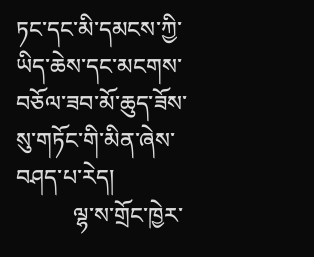ཏང་དང་མི་དམངས་ཀྱི་ཡིད་ཆེས་དང་མངགས་བཅོལ་ཟབ་མོ་ཆུད་ཟོས་སུ་གཏོང་གི་མིན་ཞེས་བཤད་པ་རེད།
          ལྷ་ས་གྲོང་ཁྱེར་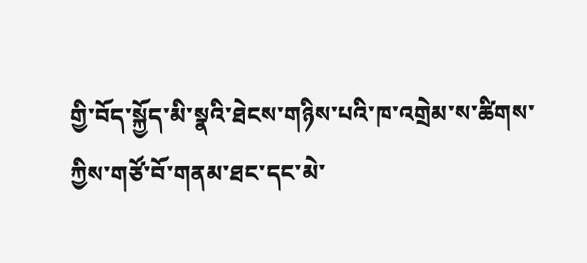གྱི་བོད་སྐྱོད་མི་སྣའི་ཐེངས་གཉིས་པའི་ཁ་འགྲེམ་ས་ཚིགས་ཀྱིས་གཙོ་བོ་གནམ་ཐང་དང་མེ་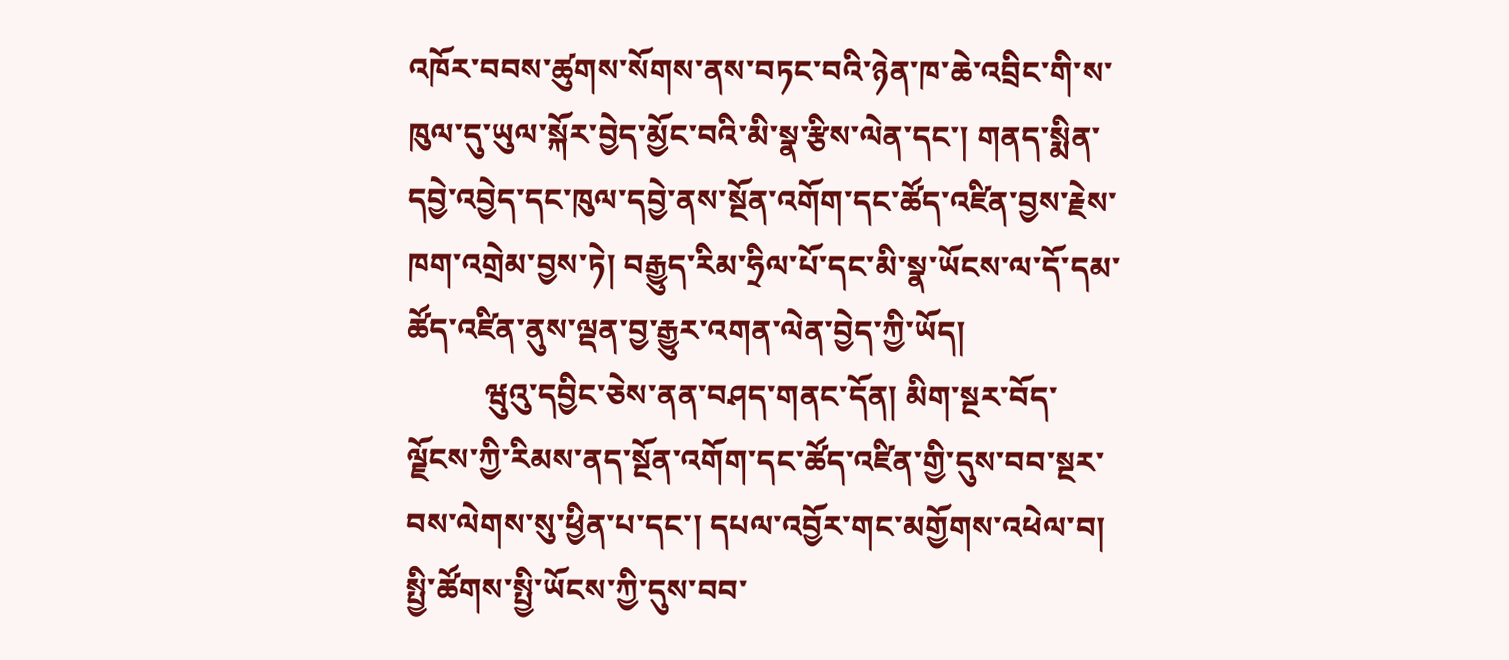འཁོར་བབས་ཚུགས་སོགས་ནས་བཏང་བའི་ཉེན་ཁ་ཆེ་འབྲིང་གི་ས་ཁུལ་དུ་ཡུལ་སྐོར་བྱེད་མྱོང་བའི་མི་སྣ་རྩིས་ལེན་དང་། གནད་སྨིན་དབྱེ་འབྱེད་དང་ཁུལ་དབྱེ་ནས་སྔོན་འགོག་དང་ཚོད་འཛིན་བྱས་རྗེས་ཁག་འགྲེམ་བྱས་ཏེ། བརྒྱུད་རིམ་ཧྲིལ་པོ་དང་མི་སྣ་ཡོངས་ལ་དོ་དམ་ཚོད་འཛིན་ནུས་ལྡན་བྱ་རྒྱུར་འགན་ལེན་བྱེད་ཀྱི་ཡོད།
          ཝུའུ་དབྱིང་ཅེས་ནན་བཤད་གནང་དོན། མིག་སྔར་བོད་ལྗོངས་ཀྱི་རིམས་ནད་སྔོན་འགོག་དང་ཚོད་འཛིན་གྱི་དུས་བབ་སྔར་བས་ལེགས་སུ་ཕྱིན་པ་དང་། དཔལ་འབྱོར་གང་མགྱོགས་འཕེལ་བ།  སྤྱི་ཚོགས་སྤྱི་ཡོངས་ཀྱི་དུས་བབ་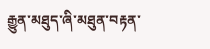རྒྱུན་མཐུད་ཞི་མཐུན་བརྟན་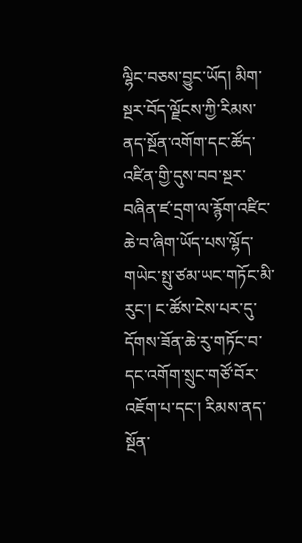ལྷིང་བཅས་བྱུང་ཡོད། མིག་སྔར་བོད་ལྗོངས་ཀྱི་རིམས་ནད་སྔོན་འགོག་དང་ཚོད་འཛིན་གྱི་དུས་བབ་སྔར་བཞིན་ཛ་དྲག་ལ་རྙོག་འཛིང་ཆེ་བ་ཞིག་ཡོད་པས་ལྷོད་གཡེང་སྤུ་ཙམ་ཡང་གཏོང་མི་རུང་། ང་ཚོས་ངེས་པར་དུ་དོགས་ཟོན་ཆེ་རུ་གཏོང་བ་དང་འགོག་སྲུང་གཙོ་བོར་འཇོག་པ་དང་། རིམས་ནད་སྔོན་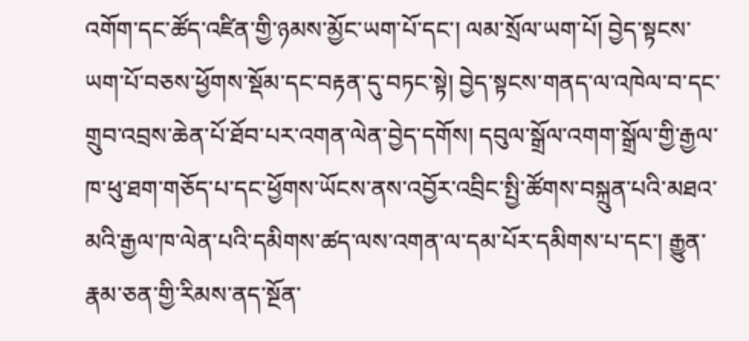འགོག་དང་ཚོད་འཛིན་གྱི་ཉམས་མྱོང་ཡག་པོ་དང་། ལམ་སྲོལ་ཡག་པོ། བྱེད་སྟངས་ཡག་པོ་བཅས་ཕྱོགས་སྡོམ་དང་བརྟན་དུ་བཏང་སྟེ། བྱེད་སྟངས་གནད་ལ་འཁེལ་བ་དང་གྲུབ་འབྲས་ཆེན་པོ་ཐོབ་པར་འགན་ལེན་བྱེད་དགོས། དབུལ་སྒྲོལ་འགག་སྒྲོལ་གྱི་རྒྱལ་ཁ་ཕུ་ཐག་གཅོད་པ་དང་ཕྱོགས་ཡོངས་ནས་འབྱོར་འབྲིང་སྤྱི་ཚོགས་བསྐྲུན་པའི་མཐའ་མའི་རྒྱལ་ཁ་ལེན་པའི་དམིགས་ཚད་ལས་འགན་ལ་དམ་པོར་དམིགས་པ་དང་། རྒྱུན་རྣམ་ཅན་གྱི་རིམས་ནད་སྔོན་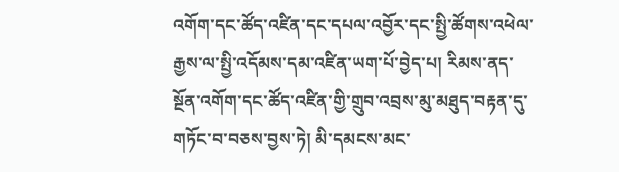འགོག་དང་ཚོད་འཛིན་དང་དཔལ་འབྱོར་དང་སྤྱི་ཚོགས་འཕེལ་རྒྱས་ལ་སྤྱི་འདོམས་དམ་འཛིན་ཡག་པོ་བྱེད་པ། རིམས་ནད་སྔོན་འགོག་དང་ཚོད་འཛིན་གྱི་གྲུབ་འབྲས་མུ་མཐུད་བརྟན་དུ་གཏོང་བ་བཅས་བྱས་ཏེ། མི་དམངས་མང་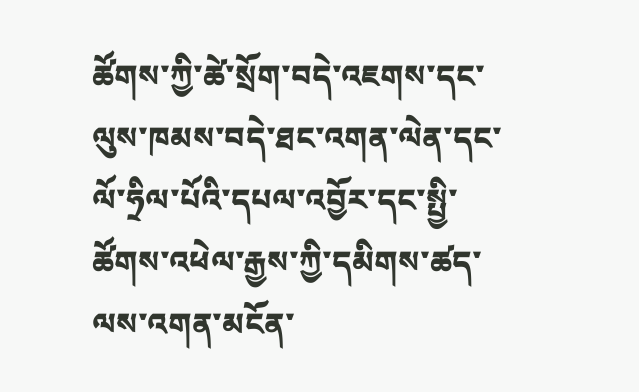ཚོགས་ཀྱི་ཚེ་སྲོག་བདེ་འཇགས་དང་ལུས་ཁམས་བདེ་ཐང་འགན་ལེན་དང་ལོ་ཧྲིལ་པོའི་དཔལ་འབྱོར་དང་སྤྱི་ཚོགས་འཕེལ་རྒྱས་ཀྱི་དམིགས་ཚད་ལས་འགན་མངོན་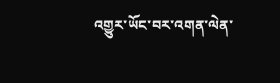འགྱུར་ཡོང་བར་འགན་ལེན་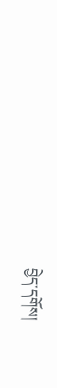བྱེད་དགོས།